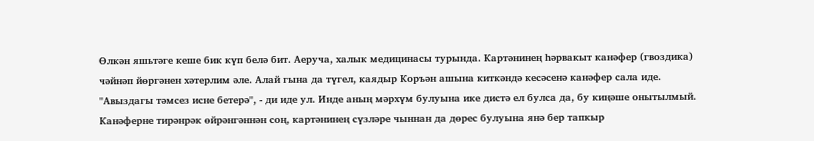Өлкән яшьтәге кеше бик күп белә бит. Аеруча, халык медицинасы турында. Картәнинең һәрвакыт канәфер (гвоздика) чәйнәп йөргәнен хәтерлим әле. Алай гына да түгел, каядыр Коръән ашына киткәндә кесәсенә канәфер сала иде. "Авыздагы тәмсез исне бетерә", - ди иде ул. Инде аның мәрхүм булуына ике дистә ел булса да, бу киңәше онытылмый. Канәферне тирәнрәк өйрәнгәннән соң, картәнинең сүзләре чыннан да дөрес булуына янә бер тапкыр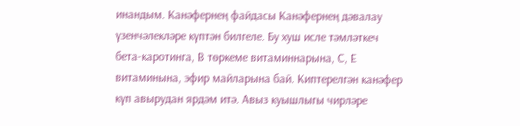инандым. Канәфернең файдасы Канәфернең дәвалау үзенчәлекләре күптән билгеле. Бу хуш исле тәмләткеч бета-каротинга, В төркеме витаминнарына, С, Е витаминына, эфир майларына бай. Киптерелгән канәфер күп авырудан ярдәм итә. Авыз куышлыгы чирләре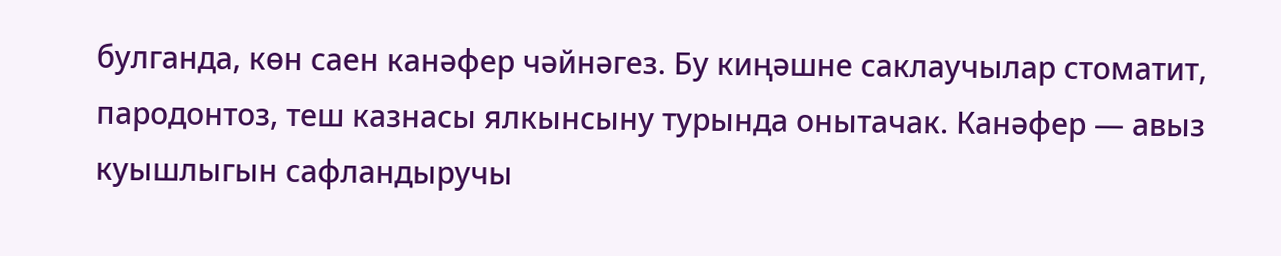булганда, көн саен канәфер чәйнәгез. Бу киңәшне саклаучылар стоматит, пародонтоз, теш казнасы ялкынсыну турында онытачак. Канәфер — авыз куышлыгын сафландыручы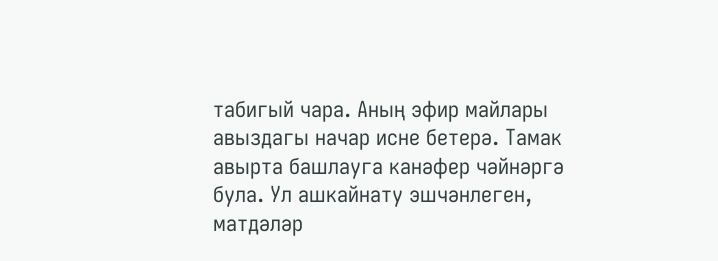табигый чара. Аның эфир майлары авыздагы начар исне бетерә. Тамак авырта башлауга канәфер чәйнәргә була. Ул ашкайнату эшчәнлеген, матдәләр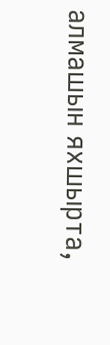алмашын яхшырта,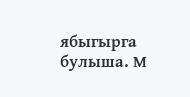ябыгырга булыша. М